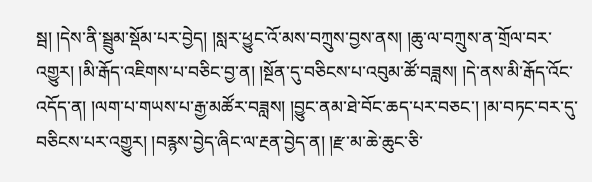སྦ། །དེས་ནི་སྦྲུམ་སྡོམ་པར་བྱེད། །སླར་ཕྱུང་འོ་མས་བཀྲུས་བྱས་ནས། །ཆུ་ལ་བཀྲུས་ན་གྲོལ་བར་འགྱུར། །མི་རྒོད་འཇིགས་པ་བཅིང་བྱ་ན། །སྔོན་དུ་བཅིངས་པ་འབུམ་ཚོ་བཟླས། །དེ་ནས་མི་རྒོད་འོང་འདོད་ན། །ལག་པ་གཡས་པ་རྒྱ་མཚོར་བཟླས། །བྱུང་ནམ་ཐེ་བོང་ཆད་པར་བཅང་། །མ་བཏང་བར་དུ་བཅིངས་པར་འགྱུར། །བརྙས་བྱེད་ཞིང་ལ་རྔན་བྱེད་ན། །རྫ་མ་ཆེ་ཆུང་ཅི་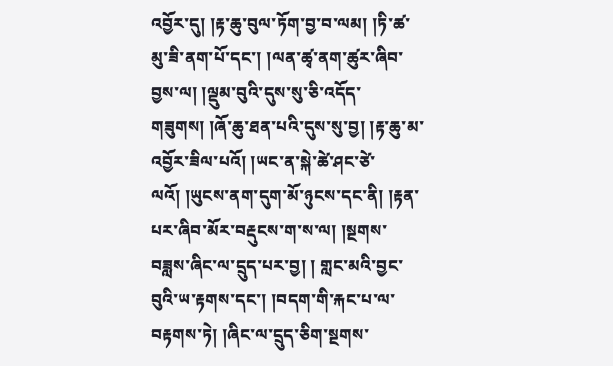འབྱོར་དུ། །རྟ་ཆུ་བུལ་ཏོག་བྱ་བ་ལམ། །ཏི་ཚ་མུ་ཟི་ནག་པོ་དང་། །ལན་ཚྭ་ནག་ཚུར་ཞིབ་བྱས་ལ། །ལྡུམ་བུའི་དུས་སུ་ཅི་འདོད་གཟུགས། །ཞོ་ཆུ་ཐན་པའི་དུས་སུ་བྱ། །རྟ་ཆུ་མ་འབྱོར་ཟིལ་པའོ། །ཡང་ན་སྐེ་ཚེ་ཤང་ཙེ་ལའོ། །ཡུངས་ནག་དུག་མོ་ཉུངས་དང་ནི། །རྟན་པར་ཞིབ་མོར་བརྡུངས་ག་ས་ལ། །སྔགས་བཟླས་ཞིང་ལ་དྲུད་པར་བྱ། ། གླང་མའི་བྱང་བུའི་ཡ་རྟགས་དང་། །བདག་གི་རྐང་པ་ལ་བརྟགས་ཏེ། །ཞིང་ལ་དྲུད་ཅིག་སྔགས་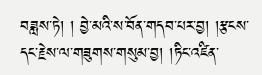བཟླས་ཏེ། ། བྱེ་མའི་ས་བོན་གདབ་པར་བྱ། །རྩངས་དང་རྗེས་ལ་གཟུགས་གསུམ་བྱ། །ཏིང་འཛིན་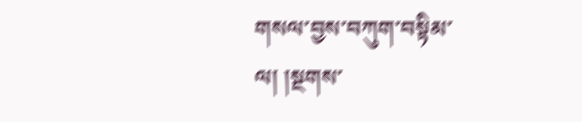གསལ་བྱས་བཀུག་བསྟིམ་ལ། །སྔགས་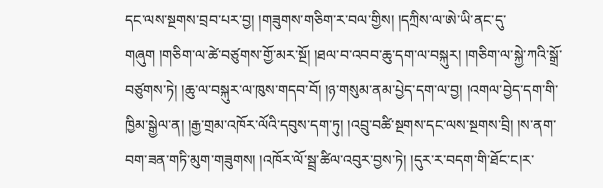དང་ལས་སྔགས་བྲབ་པར་བྱ། །གཟུགས་གཅིག་ར་བལ་གྱིས། །དཀྲིས་ལ་ཨེ་ཡི་ནང་དུ་གཞུག །གཅིག་ལ་ཚེ་བཙུགས་གྱོ་མར་སྔོ། །ཐལ་བ་འབབ་ཆུ་དག་ལ་བསྐུར། །གཅིག་ལ་སྐྱེ་ཀའི་སྒྲོ་བཙུགས་ཏེ། །ཆུ་ལ་བསྐུར་ལ་ཁུས་གདབ་བོ། །ཉ་གསུམ་ནམ་པྱེད་དག་ལ་བྱ། །འགལ་བྱེད་དག་གི་ཁྱིམ་སྒྱེལ་ན། །རྒྱ་གྲམ་འཁོར་ལོའི་དབུས་དག་ཏུ། །འབྲུ་བཚི་སྔགས་དང་ལས་སྔགས་བྲི། །ས་ནག་བག་ཟན་གཏི་མུག་གཟུགས། །འཁོར་ལོ་སྦྲ་ཚིལ་འབུར་བྱས་ཏེ། །དུར་ར་བདག་གི་ཐོང་ང།ར་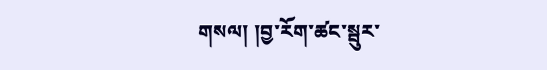གསལ། །བྱ་རོག་ཚང་སྦུར་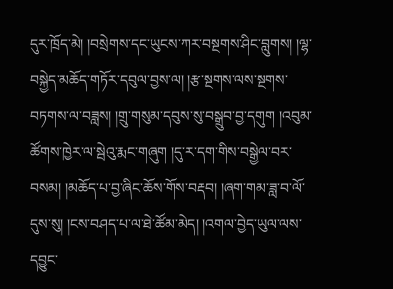དུར་ཁྲོད་མེ། །བསྲེགས་དང་ཡུངས་ཀར་བསྔགས་ཤིང་བླུགས། །ལྷ་བསྐྱེད་མཆོད་གཏོར་དབུལ་བྱས་ལ། །རྩ་སྔགས་ལས་སྔགས་བཏགས་ལ་བཟླས། །གྲུ་གསུམ་དབུས་སུ་བསྒྲུབ་བྱ་དགུག །འབུམ་ཚོགས་ཁྱེར་ལ་སྦེའུ་རྨང་གཞུག །དུ་ར་དག་གིས་བསྒྱེལ་བར་བསམ། །མཆོད་པ་བྱ་ཞིང་ཆོས་གོས་བརྡབ། །ཞག་གམ་ཟླ་བ་ལོ་དུས་སུ། །ངས་བཤད་པ་ལ་ཐེ་ཚོམ་མེད། །འགལ་བྱེད་ཡུལ་ལས་དབྱུང་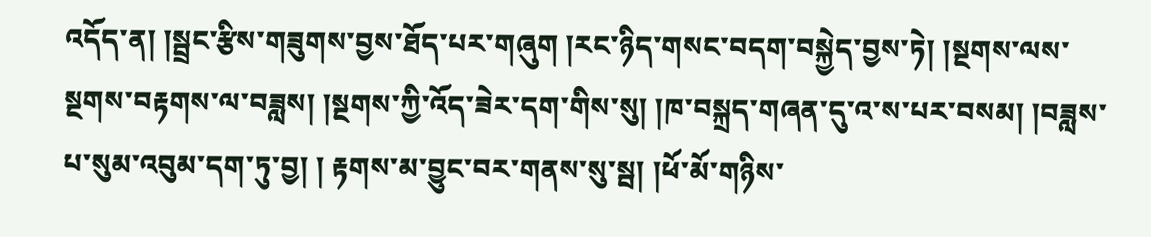འདོད་ན། །སྦྲང་རྩིས་གཟུགས་བྱས་ཐོད་པར་གཞུག །རང་ཉིད་གསང་བདག་བསྐྱེད་བྱས་ཏེ། །སྔགས་ལས་སྔགས་བརྟགས་ལ་བཟླས། །སྔགས་ཀྱི་འོད་ཟེར་དག་གིས་སུ། །ཁ་བསྐྲད་གཞན་དུ་འ་ས་པར་བསམ། །བཟླས་པ་སུམ་འབུམ་དག་ཏུ་བྱ། ། རྟགས་མ་བྱུང་བར་གནས་སུ་སྦ། །ཕོ་མོ་གཉིས་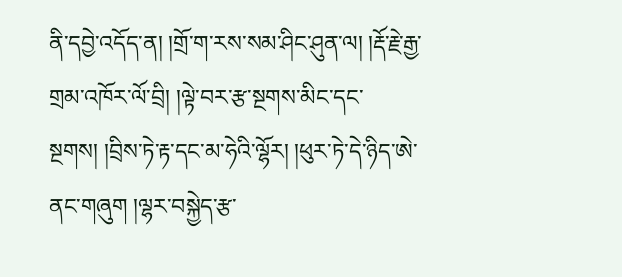ནི་དབྱེ་འདོད་ན། །གྲོ་ག་རས་སམ་ཤིང་ཤུན་ལ། །རྡོ་རྗེ་རྒྱ་གྲམ་འཁོར་ལོ་བྲི། །ལྟེ་བར་རྩ་སྔགས་མིང་དང་སྔགས། །བྲིས་ཏེ་རྟ་དང་མ་ཧེའི་ལྷོར། །ཕུར་ཏེ་དེ་ཉིད་ཨེ་ནང་གཞུག །ལྷར་བསྐྱེད་རྩ་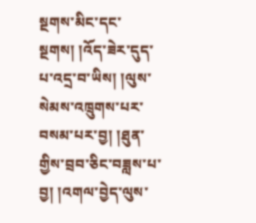སྔགས་མིང་དང་སྔགས། །འོད་ཟེར་དུད་པ་འདྲ་བ་ཡིས། །ལུས་སེམས་འཁྲུགས་པར་བསམ་པར་བྱ། །ཐུན་གྱིས་བྲབ་ཅིང་བཟླས་པ་བྱ། །འགལ་བྱེད་ལུས་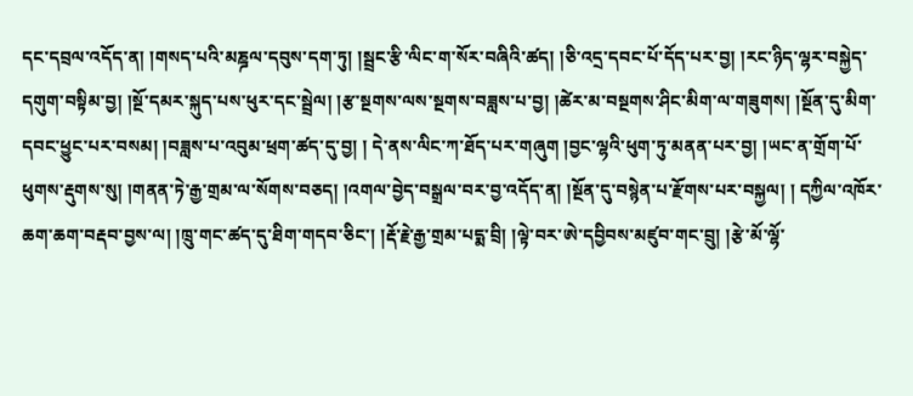དང་དབྲལ་འདོད་ན། །གསད་པའི་མཎྜལ་དབུས་དག་ཏུ། །སྦྲང་རྩི་ལིང་ག་སོར་བཞིའི་ཚད། །ཅི་འདྲ་དབང་པོ་དོད་པར་བྱ། །རང་ཉིད་ལྷར་བསྐྱེད་དགུག་བསྟིམ་བྱ། །སྔོ་དམར་སྐུད་པས་ཕུར་དང་སྦྲེལ། །རྩ་སྔགས་ལས་སྔགས་བཟླས་པ་བྱ། །ཚེར་མ་བསྔགས་ཤིང་མིག་ལ་གཟུགས། །སྔོན་དུ་མིག་དབང་ཕྱུང་པར་བསམ། །བཟླས་པ་འབུམ་ཕྲག་ཚད་དུ་བྱ། ། དེ་ནས་ལིང་ཀ་ཐོད་པར་གཞུག །བྱང་ལྷའི་ཕུག་ཏུ་མནན་པར་བྱ། །ཡང་ན་གྲོག་པོ་ཕུགས་རྡུགས་སུ། །གནན་ཏེ་རྒྱ་གྲམ་ལ་སོགས་བཅད། །འགལ་བྱེད་བསྒྲལ་བར་བྱ་འདོད་ན། །སྔོན་དུ་བསྙེན་པ་རྫོགས་པར་བསྐྱལ། ། དཀྱིལ་འཁོར་ཆག་ཆག་བརྡབ་བྱས་ལ། །ཁྲུ་གང་ཚད་དུ་ཐིག་གདབ་ཅིང་། །རྡོ་རྗེ་རྒྱ་གྲམ་པདྨ་བྲི། །ལྟེ་བར་ཨེ་དབྱིབས་མཛུབ་གང་བྲུ། །རྩེ་མོ་ལྷོ་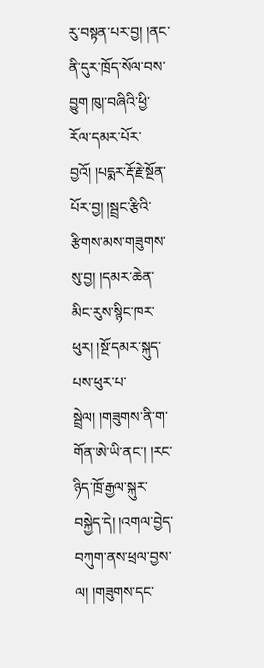རུ་བསྟན་པར་བྱ། །ནང་ནི་དུར་ཁྲོད་སོལ་བས་བྱུག ཁུ།་བཞིའི་ཕྱི་རོལ་དམར་པོར་བྱའོ། །པདྨར་རྡོ་རྗེ་སྔོན་པོར་བྱ། །སྦྲང་རྩིའི་རྩིགས་མས་གཟུགས་སུ་བྱ། །དམར་ཆེན་མིང་རུས་སྙིང་ཁར་ཕུར། །སྔོ་དམར་སྐུད་པས་ཕུར་པ་སྦྲེལ། །གཟུགས་ནི་ག་གོན་ཨེ་ཡི་ནང་། །རང་ཉིད་ཁྲོ་རྒྱལ་སྐུར་བསྐྱེད་དེ། །འགལ་བྱེད་བཀུག་ནས་ཕྲལ་བྱས་ལ། །གཟུགས་དང་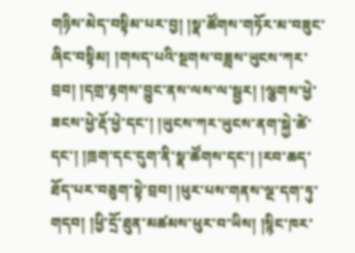གཉིས་མེད་བསྟིམ་པར་བྱ། །སྣ་ཚོགས་གཏོར་མ་བཟུང་ཞིང་བསྟིམ། །གསད་པའི་སྔགས་བཟླས་ཡུངས་ཀར་བྲབ། །དགྲ་རྟགས་བྱུང་ནས་ལས་ལ་སྦྱར། །ལྕགས་ཕྱེ་ཟངས་ཕྱེ་རྡོ་ཕྱེ་དང་། །ཡུངས་ཀར་ཡུངས་ནག་སྐྱེ་ཚེ་དང་། །ཁྲག་དང་དུག་ནི་སྣ་ཚོགས་དང་། །རབ་ཆད་ཐོད་པར་བཅུག་སྟེ་བྲབ། །ཕུར་པས་གནས་ལྔ་དག་ཏུ་གདབ། །ཕྱི་དྲོ་ཐུན་མཚམས་ཕུར་བ་ཡིས། །སྙིང་ཁར་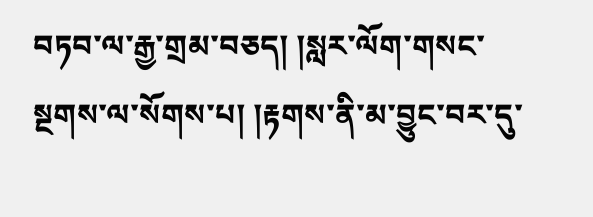བཏབ་ལ་རྒྱ་གྲམ་བཅད། །སླར་ལོག་གསང་སྔགས་ལ་སོགས་པ། །རྟགས་ནི་མ་བྱུང་བར་དུ་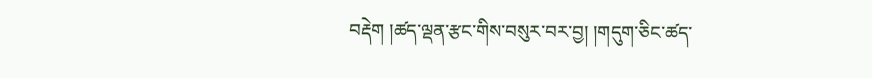བརྡེག །ཚད་ལྡན་རྩང་གིས་བསུར་བར་བྱ། །གདུག་ཅིང་ཚད་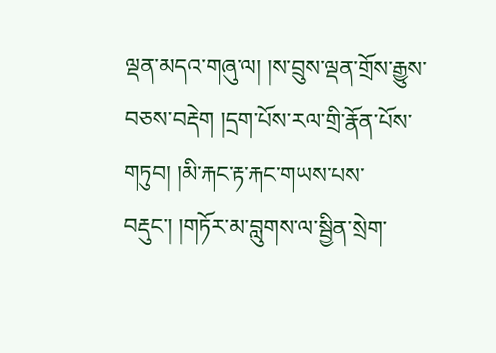ལྡན་མདའ་གཞུ་ལ། །ས་བྲུས་ལྡན་གྲོས་རྒྱུས་བཅས་བརྡེག །དྲག་པོས་རལ་གྲི་རྣོན་པོས་གཏུབ། །མི་རྐང་རྟ་རྐང་གཡས་པས་བརྡུང་། །གཏོར་མ་བླུགས་ལ་སྦྱིན་སྲེག་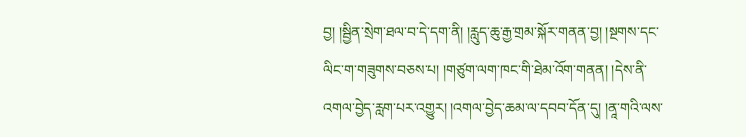བྱ། །སྦྱིན་སྲེག་ཐལ་བ་དེ་དག་ནི། །རླུད་ཆུ་རྒྱ་གྲམ་སྐོར་གནན་བྱ། །སྔགས་དང་ལིང་ག་གཟུགས་བཅས་པ། །གཙུག་ལག་ཁང་གི་ཐེམ་འོག་གནན། །དེས་ནི་འགལ་བྱེད་རླག་པར་འགྱུར། །འགལ་བྱེད་ཆམ་ལ་དབབ་དོན་དུ། །ནཱ་གའི་ལས་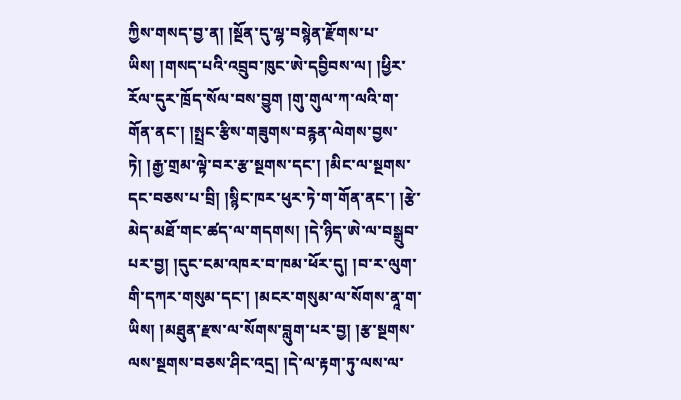ཀྱིས་གསད་བྱ་ན། །སྔོན་དུ་ལྷ་བསྙེན་རྫོགས་པ་ཡིས། །གསད་པའི་འབྲུབ་ཁུང་ཨེ་དབྱིབས་ལ། །ཕྱིར་རོལ་དུར་ཁྲོད་སོལ་བས་བྱུག །གུ་གུལ་ཀ་ལའི་ག་གོན་ནང་། །སྤྲང་རྩིས་གཟུགས་བརྙན་ལེགས་བྱས་ཏེ། །རྒྱ་གྲམ་ལྟེ་བར་རྩ་སྔགས་དང་། །མིང་ལ་སྔགས་དང་བཅས་པ་བྲི། །སྙིང་ཁར་ཕུར་ཏེ་ག་གོན་ནང་། །རྩེ་མེད་མཐོ་གང་ཚད་ལ་གདགས། །དེ་ཉིད་ཨེ་ལ་བསྒྲུབ་པར་བྱ། །དུང་ངམ་འཁར་བ་ཁམ་ཕོར་དུ། །བ་ར་ལུག་གི་དཀར་གསུམ་དང་། །མངར་གསུམ་ལ་སོགས་ནཱ་ག་ཡིས། །མཐུན་རྫས་ལ་སོགས་བླུག་པར་བྱ། །རྩ་སྔགས་ལས་སྔགས་བཅས་ཤིང་འདྲ། །དེ་ལ་རྟག་ཏུ་ལས་ལ་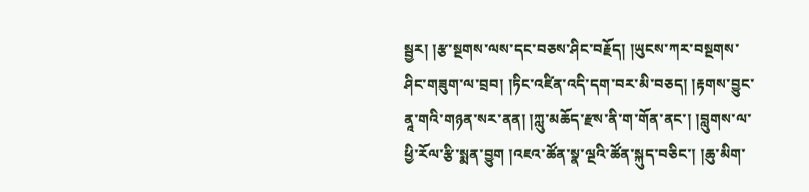སྦྱར། །རྩ་སྔགས་ལས་དང་བཅས་ཤིང་བརྗོད། །ཡུངས་ཀར་བསྔགས་ཤིང་གཟུག་ལ་བྲབ། །ཏིང་འཛིན་འདི་དག་བར་མི་བཅད། །རྟགས་བྱུང་ནཱ་གའི་གཉན་སར་ནན། །ཀླུ་མཆོད་རྫས་ནི་ག་གོན་ནང་། །བླུགས་ལ་ཕྱི་རོལ་རྩི་སྨན་བྱུག །འཇའ་ཚོན་སྣ་ལྔའི་ཚོན་སྐུད་བཅིང་། །ཆུ་མིག་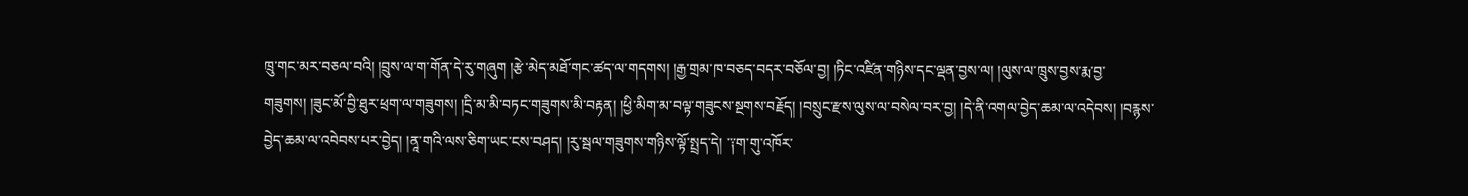ཁྲུ་གང་མར་བཅལ་བའི། །བྲུས་ལ་ག་གོན་དེ་རུ་གཞུག །རྩེ་མེད་མཐོ་གང་ཚད་ལ་གདགས། །རྒྱ་གྲམ་ཁ་བཅད་བདར་བཅོལ་བྱ། །ཏིང་འཛིན་གཉིས་དང་ལྡན་བྱས་ལ། །ལུས་ལ་ཁྲུས་བྱས་རྨ་བྱ་གཟུགས། །ཟུང་མོ་བྱི་ཐུར་ཕྲག་ལ་གཟུགས། །དྲི་མ་མི་བཏང་གཟུགས་མི་བརྟན། །ཕྱི་མིག་མ་བལྟ་གཟུངས་སྔགས་བརྗོད། །བསྲུང་རྫས་ལུས་ལ་བསེལ་བར་བྱ། །དེ་ནི་འགལ་བྱེད་ཆམ་ལ་འདེབས། །བརྙས་བྱེད་ཆམ་ལ་འབེབས་པར་བྱེད། །ནཱ་གའི་ལས་ཅིག་ཡང་ངས་བཤད། །རུ་སྦལ་གཟུགས་གཉིས་ལྟོ་སྤྲད་དེ། ་༑ག་གུ་འཁོར་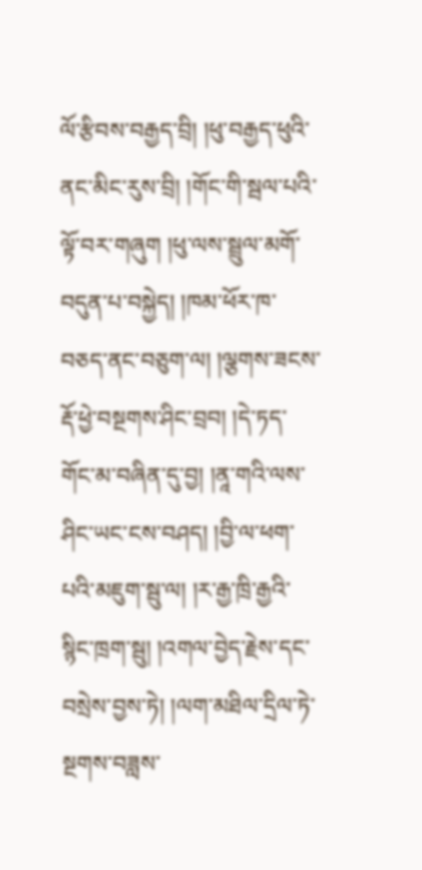ལོ་རྩིབས་བརྒྱད་བྲི། །ཕུ་བརྒྱད་ཕུའི་ནང་མིང་རུས་བྲི། །གོང་གི་སྦལ་པའི་ལྟོ་བར་གཞུག །ཕུ་ལས་སྦྲུལ་མགོ་བདུན་པ་བསྐྱེད། །ཁམ་ཕོར་ཁ་བཅད་ནང་བཅུག་ལ། །ལྕགས་ཟངས་རྡོ་ཕྱེ་བསྔགས་ཤིང་བྲབ། །དེ་ཏད་གོང་མ་བཞིན་དུ་བྱ། །ནཱ་གའི་ལས་ཤིང་ཡང་ངས་བཤད། །བྱི་ལ་ཕག་པའི་མཇུག་སྦུ་ལ། །ར་རྒྱ་ཁྲི་རྒྱའི་སྙིང་ཁྲག་སྦུ། །འགལ་བྱེད་རྗེས་དང་བསྲེས་བྱས་ཏེ། །ལག་མཐིལ་དྲིལ་ཏེ་སྔགས་བཟླས་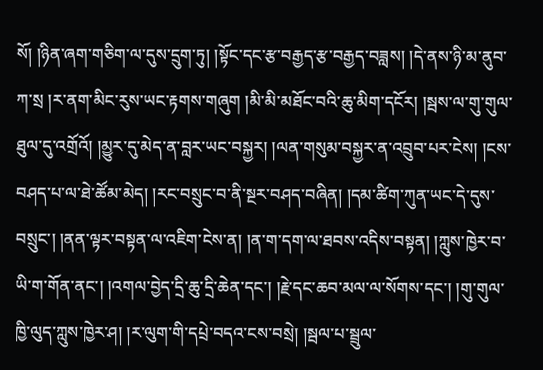སོ། །ཉིན་ཞག་གཅིག་ལ་དུས་དྲུག་ཏུ། །སྟོང་དང་རྩ་བརྒྱད་རྩ་བརྒྱད་བཟླས། །དེ་ནས་ཉི་མ་ནུབ་ཀ་སྲ །ར་ནག་མིང་རུས་ཡང་རྟགས་གཞུག །མི་མི་མཐོང་བའི་ཆུ་མིག་དངོར། །སྦས་ལ་གུ་གུལ་ཐུལ་དུ་འགྲོའོ། །མྱུར་དུ་མེད་ན་བླར་ཡང་བསྐྱར། །ལན་གསུམ་བསྐྱར་ན་འབྲུབ་པར་ངེས། །ངས་བཤད་པ་ལ་ཐེ་ཚོམ་མེད། །རང་བསྲུང་བ་ནི་སྔར་བཤད་བཞིན། །དམ་ཚིག་ཀུན་ཡང་དེ་དུས་བསྲུང་། །ནན་ལྟར་བསྟན་ལ་འཇིག་ངེས་ན། །ན་ག་དག་ལ་ཐབས་འདིས་བསྟན། །ཀླུས་ཁྱེར་བ་ཡི་ག་གོན་ནང་། །འགལ་བྱེད་དྲི་ཆུ་དྲི་ཆེན་དང་། །རྗེ་དང་ཆབ་མལ་ལ་སོགས་དང་། །གུ་གུལ་ཁྱི་ལུད་ཀླུས་ཁྱེར་ཤ། །ར་ལུག་གི་དཔྲེ་བདའ་ངས་བསྲེ། །སྦལ་པ་སྦྲུལ་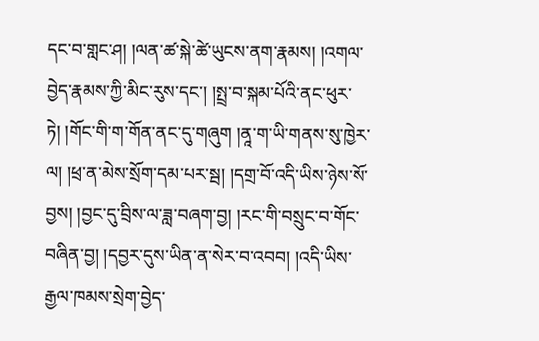དང་བ་གླང་ཤ། །ལན་ཚ་སྐེ་ཚེ་ཡུངས་ནག་རྣམས། །འགལ་བྱེད་རྣམས་ཀྱི་མིང་རུས་དང་། །སྤྲ་བ་སྐམ་པོའི་ནང་ཕུར་ཏེ། །གོང་གི་ག་གོན་ནང་དུ་གཞུག །ནཱ་ག་ཡི་གནས་སུ་ཁྱེར་ལ། །ཕྲ་ན་མེས་སྲོག་དམ་པར་སྦ། །དགྲ་བོ་འདི་ཡིས་ཉེས་སོ་བྱས། །བྱང་དུ་བྲིས་ལ་ཟླ་བཞག་བྱ། །རང་གི་བསྲུང་བ་གོང་བཞིན་བྱ། །དབྱར་དུས་ཡིན་ན་སེར་བ་འབབ། །འདི་ཡིས་རྒྱལ་ཁམས་སྲེག་བྱེད་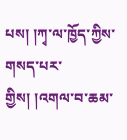པས། །ཀྭ་ལ་ཁྱོད་ཀྱིས་གསད་པར་གྱིས། །འགལ་བ་ཆམ་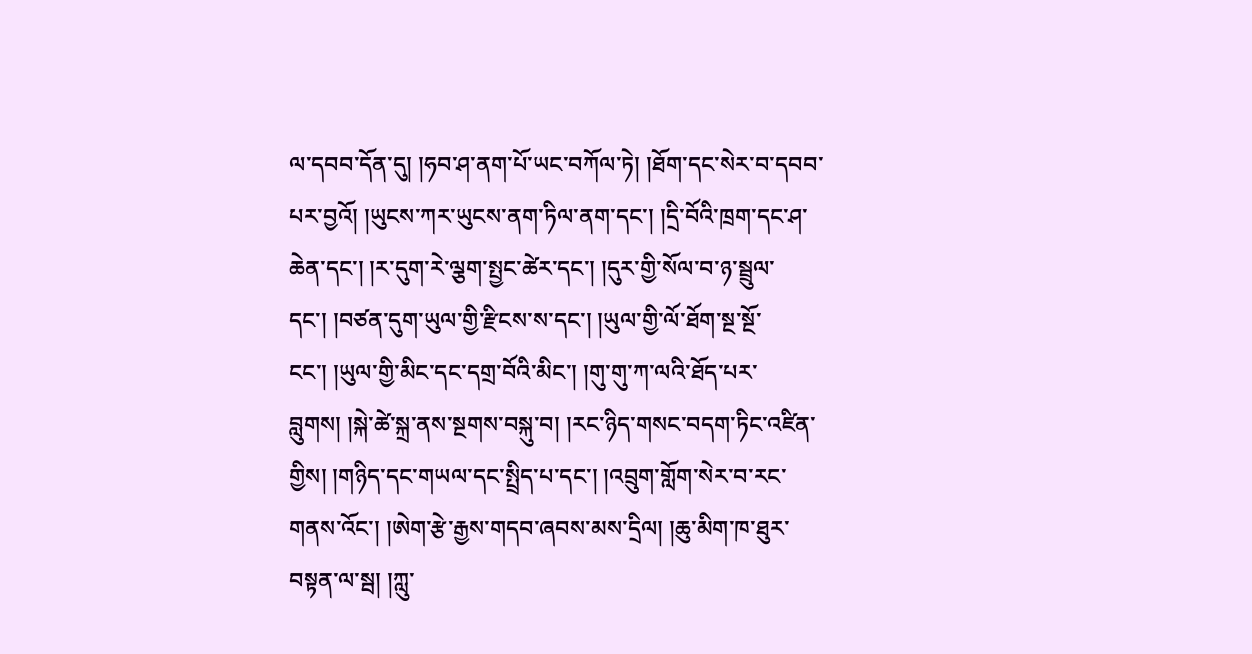ལ་དབབ་དོན་དུ། །ཧབ་ཤ་ནག་པོ་ཡང་བཀོལ་ཏེ། །ཐོག་དང་སེར་བ་དབབ་པར་བྱའོ། །ཡུངས་ཀར་ཡུངས་ནག་ཏིལ་ནག་དང་། །དྲི་བོའི་ཁྲག་དང་ཤ་ཆེན་དང་། །ར་དུག་རེ་ལྕག་སྤྱང་ཚེར་དང་། །དུར་གྱི་སོལ་བ་ཉ་སྦྲུལ་དང་། །བཙན་དུག་ཡུལ་གྱི་རྫིངས་ས་དང་། །ཡུལ་གྱི་ལོ་ཐོག་སྔ་སྔོ་ངང་། །ཡུལ་གྱི་མིང་དང་དགྲ་བོའི་མིང་། །གུ་གུ་ཀ་ལའི་ཐོད་པར་བླུགས། །སྐེ་ཚེ་སྐྲ་ནས་སྔགས་བསྐུ་བ། །རང་ཉིད་གསང་བདག་ཏིང་འཛིན་གྱིས། །གཉིད་དང་གཡལ་དང་སྤྲིད་པ་དང་། །འབྲུག་གློག་སེར་བ་རང་གནས་འོང་། །ཨེག་རྩེ་རྒྱས་གདབ་ཞབས་མས་དྲིལ། །ཆུ་མིག་ཁ་ཐུར་བསྟན་ལ་སྦ། །ཀླུ་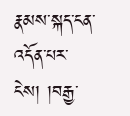རྣམས་སྐད་ངན་འདོན་པར་ངེས། །བརྒྱ་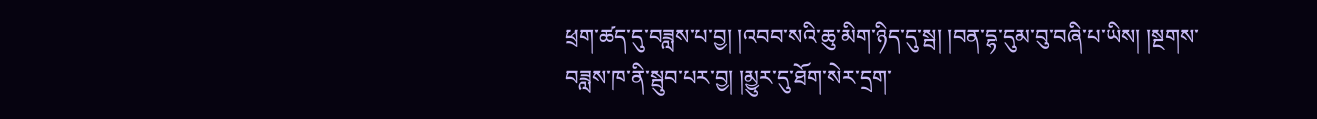ཕྲག་ཚད་དུ་བཟླས་པ་བྱ། །འབབ་སའི་ཆུ་མིག་ཉིད་དུ་སྦ། །བན་དྷ་དུམ་བུ་བཞི་པ་ཡིས། །སྔགས་བཟླས་ཁ་ནི་སྦུབ་པར་བྱ། །མྱུར་དུ་ཐོག་སེར་དྲག་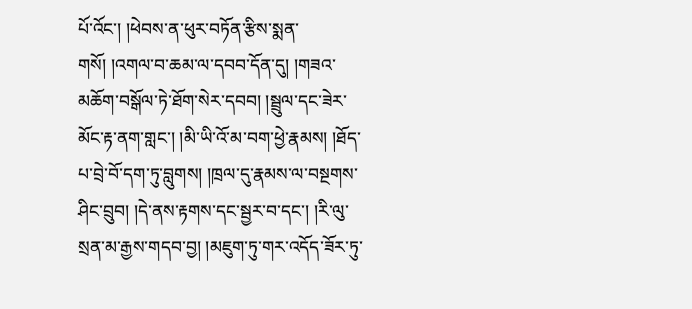པོ་འོང་། །ཕེབས་ན་ཕུར་བཏོན་རྩིས་སྨན་གསོ། །འགལ་བ་ཆམ་ལ་དབབ་དོན་དུ། །གཟའ་མཆོག་བསྒོལ་ཏེ་ཐོག་སེར་དབབ། །སྦྲུལ་དང་ཟེར་མོང་རྟ་ནག་གླང་། །མི་ཡི་འོ་མ་བག་ཕྱེ་རྣམས། །ཐོད་པ་བྲེ་བོ་དག་ཏུ་བླུགས། །ཁྲལ་དུ་རྣམས་ལ་བསྔགས་ཤིང་བྲུབ། །དེ་ནས་རྟགས་དང་སྦྱར་བ་དང་། །རི་ལུ་སྲན་མ་རྒྱས་གདབ་བྱ། །མཇུག་ཏུ་གར་འདོད་ཟོར་ཏུ་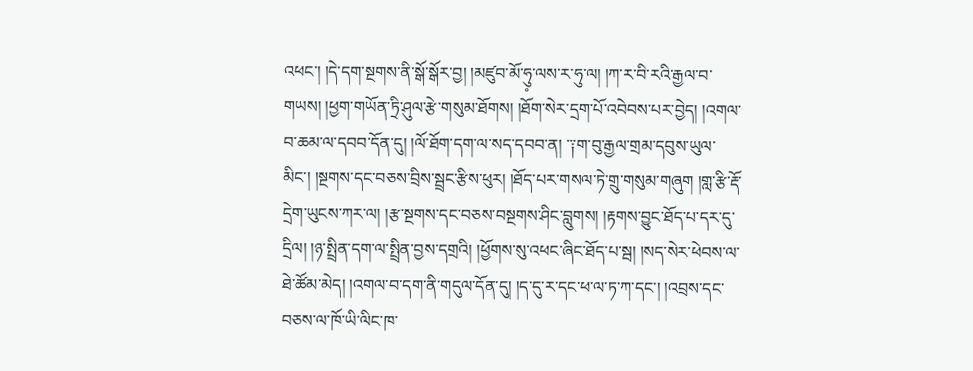འཕང་། །དེ་དག་སྔགས་ནི་སྒོ་སྒོར་བྱ། །མཛུབ་མོ་ཧུ༷་ལས་ར་ཧུ་ལ། །ཀ་ར་བི་རའི་རྒྱལ་བ་གཡས། །ཕྱག་གཡོན་ཏྲི་ཤུལ་རྩེ་གསུམ་ཐོགས། །ཐོག་སེར་དྲག་པོ་འབེབས་པར་བྱེད། །འགལ་བ་ཆམ་ལ་དབབ་དོན་དུ། །ལོ་ཐོག་དག་ལ་སད་དབབ་ན། ་༑ག་བུ་རྒྱལ་གྲམ་དབུས་ཡུལ་མིང་། །སྔགས་དང་བཅས་བྲིས་སྦྲང་རྩིས་ཕུར། །ཐོད་པར་གསལ་ཏེ་གྲུ་གསུམ་གཞུག །གླ་རྩི་རྡོ་དྲེག་ཡུངས་ཀར་ལ། །རྩ་སྔགས་དང་བཅས་བསྔགས་ཤིང་བླུགས། །རྟགས་བྱུང་ཐོད་པ་དར་དུ་དྲིལ། །ཉ་སྤྲིན་དག་ལ་སྤྲིན་བྱས་དགྲའི། །ཕྱོགས་སུ་འཕང་ཞིང་ཐོད་པ་སྦ། །སད་སེར་ཕེབས་ལ་ཐེ་ཚོམ་མེད། །འགལ་བ་དག་ནི་གདུལ་དོན་དུ། །ད་དུ་ར་དང་ཕ་ལ་ཏ་ཀ་དང་། །འབྲས་དང་བཅས་ལ་ཁོ་ཡི་ལིང་ཁ་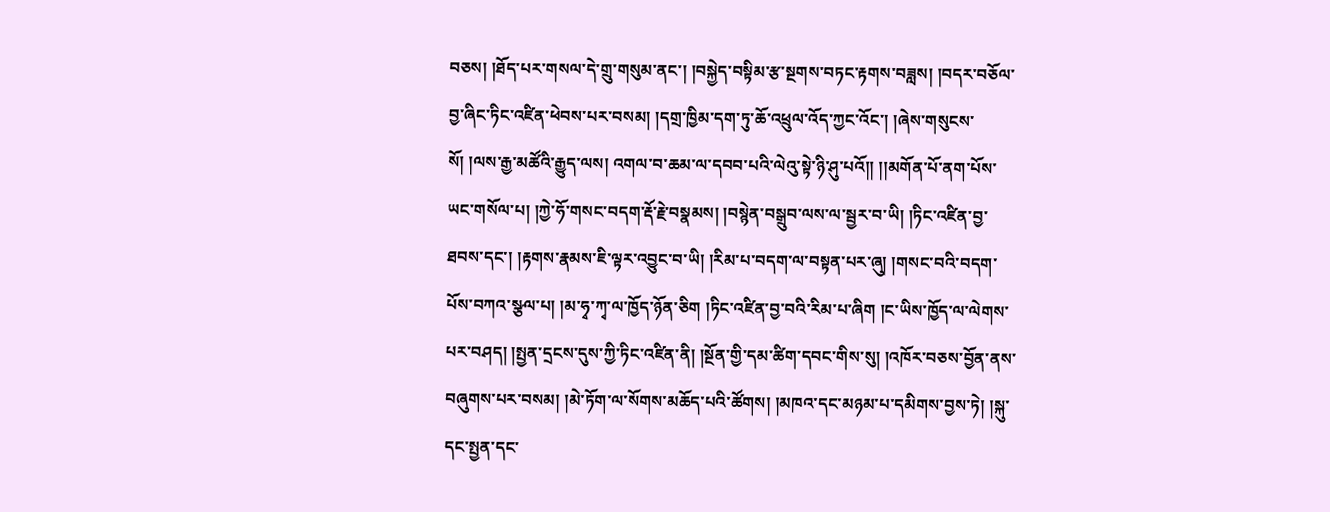བཅས། །ཐོད་པར་གསལ་དེ་གྲུ་གསུམ་ནང་། །བསྐྱེད་བསྟིམ་རྩ་སྔགས་བཏང་རྟགས་བཟླས། །བདར་བཅོལ་བྱ་ཞིང་ཏིང་འཛིན་ཕེབས་པར་བསམ། །དགྲ་ཁྱིམ་དག་ཏུ་ཆོ་འཕྲུལ་འོད་ཀྱང་འོང་། །ཞེས་གསུངས་སོ། །ལས་རྒྱ་མཚོའི་རྒྱུད་ལས། འགལ་བ་ཆམ་ལ་དབབ་པའི་ལེའུ་སྟེ་ཉི་ཤུ་པའོ།། །།མགོན་པོ་ནག་པོས་ཡང་གསོལ་པ། །ཀྱེ་ཧོ་གསང་བདག་རྡོ་རྗེ་བསྣམས། །བསྙེན་བསྒྲུབ་ལས་ལ་སྦྱར་བ་ཡི། །ཏིང་འཛིན་བྱ་ཐབས་དང་། །རྟགས་རྣམས་ཇི་ལྟར་འབྱུང་བ་ཡི། །རིམ་པ་བདག་ལ་བསྟན་པར་ཞུ། །གསང་བའི་བདག་པོས་བཀའ་སྩལ་པ། །མ་ཧྭ་ཀྭ་ལ་ཁྱོད་ཉོན་ཅིག །ཏིང་འཛིན་བྱ་བའི་རིམ་པ་ཞིག །ང་ཡིས་ཁྱོད་ལ་ལེགས་པར་བཤད། །སྤྱན་དྲངས་དུས་ཀྱི་ཏིང་འཛིན་ནི། །སྔོན་གྱི་དམ་ཚིག་དབང་གིས་སུ། །འཁོར་བཅས་བྱོན་ནས་བཞུགས་པར་བསམ། །མེ་ཏོག་ལ་སོགས་མཆོད་པའི་ཚོགས། །མཁའ་དང་མཉམ་པ་དམིགས་བྱས་ཏེ། །སྐུ་དང་སྤྱན་དང་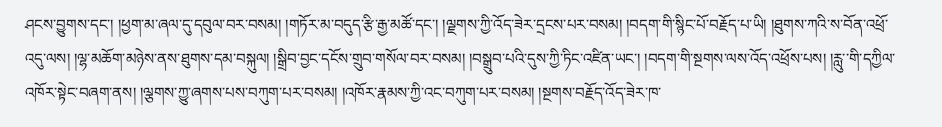ཤངས་བྱུགས་དང་། །ཕྱག་མ་ཞལ་དུ་དབུལ་བར་བསམ། །གཏོར་མ་བདུད་རྩི་རྒྱ་མཚོ་དང་། །ལྗགས་ཀྱི་འོད་ཟེར་དྲངས་པར་བསམ། །བདག་གི་སྙིང་པོ་བརྗོད་པ་ཡི། །ཐུགས་ཀའི་ས་བོན་འཕྲོ་འདུ་ལས། །ལྷ་མཆོག་མཉེས་ནས་ཐུགས་དམ་བསྐུལ། །སྒྲིབ་བྱང་དངོས་གྲུབ་གསོལ་བར་བསམ། །བསྒྲུབ་པའི་དུས་ཀྱི་ཏིང་འཛིན་ཡང་། །བདག་གི་སྔགས་ལས་འོད་འཕྲོས་པས། །རླུ་་གི་དཀྱིལ་འཁོར་སྟེང་བཞག་ནས། །ལྕགས་ཀྱུ་ཞགས་པས་བཀུག་པར་བསམ། །འཁོར་རྣམས་ཀྱི་འང་བཀུག་པར་བསམ། །སྔགས་བརྗོད་འོད་ཟེར་ཁ་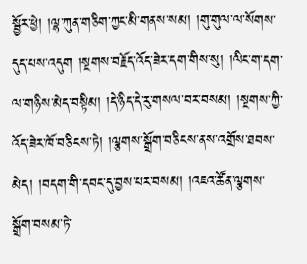སྦྱོར་ཕྱེ། །ལྷ་ཀུན་གཅིག་ཀྱང་མི་གནས་སམ། །གུ་གུལ་ལ་སོགས་དུད་པས་འདུག །སྔགས་བརྗོད་འོད་ཟེར་དག་གིས་སུ། །ལིང་ག་དག་ལ་གཉིས་མེད་བསྟིམ། །དེ་ཉིད་དེ་རུ་གསལ་བར་བསམ། །སྔགས་ཀྱི་འོད་ཟེར་ཁོ་བཅིངས་ཏེ། །ལྕགས་སྒྲོག་བཅིངས་ནས་འགྲོས་ཐབས་མེད། །བདག་གི་དབང་དུ་བྱས་པར་བསམ། །འཇའ་ཚོན་ལྕགས་སྒྲོག་བསམ་ཏེ་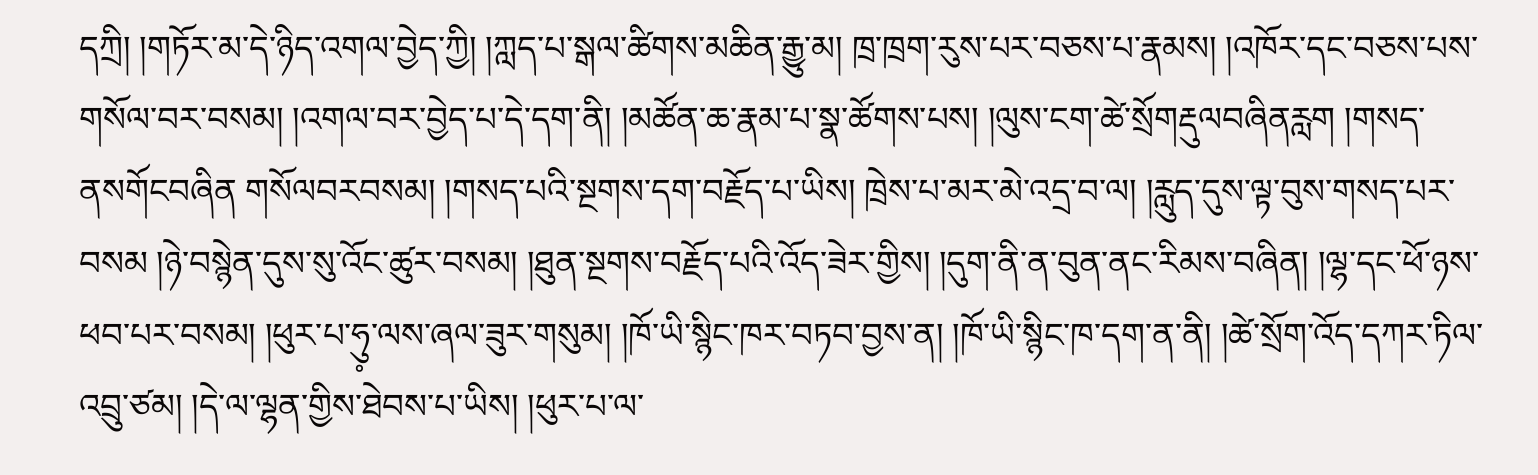དཀྲི། །གཏོར་མ་དེ་ཉིད་འགལ་བྱེད་ཀྱི། །ཀླད་པ་སྒལ་ཚིགས་མཆིན་རྒྱུ་མ། ཁྲ་ཁྲག་རུས་པར་བཅས་པ་རྣམས། །འཁོར་དང་བཅས་པས་གསོལ་བར་བསམ། །འགལ་བར་བྱེད་པ་དེ་དག་ནི། །མཚོན་ཆ་རྣམ་པ་སྣ་ཚོགས་པས། །ལུས་ངག་ཚེ་སྲོགརྡུལབཞིནརླག །གསད་ནསགོངབཞིན གསོལབརབསམ། །གསད་པའི་སྔགས་དག་བརྗོད་པ་ཡིས། ཁྲེས་པ་མར་མེ་འདྲ་བ་ལ། །རླུད་དུས་ལྟ་བུས་གསད་པར་བསམ །ཉེ་བསྙེན་དུས་སུ་འོང་ཚུར་བསམ། །ཐུན་སྔགས་བརྗོད་པའི་འོད་ཟེར་གྱིས། །དུག་ནི་ན་བུན་ནང་རིམས་བཞིན། །ལྷ་དང་ཕོ་ཉས་ཕབ་པར་བསམ། །ཕུར་པ་ཧུ༷་ལས་ཞལ་ཟུར་གསུམ། །ཁོ་ཡི་སྙིང་ཁར་བཏབ་བྱས་ན། །ཁོ་ཡི་སྙིང་ཁ་དག་ན་ནི། །ཚེ་སྲོག་འོད་དཀར་ཏིལ་འབྲུ་ཙམ། །དེ་ལ་ལྷན་གྱིས་ཐེབས་པ་ཡིས། །ཕུར་པ་ལ་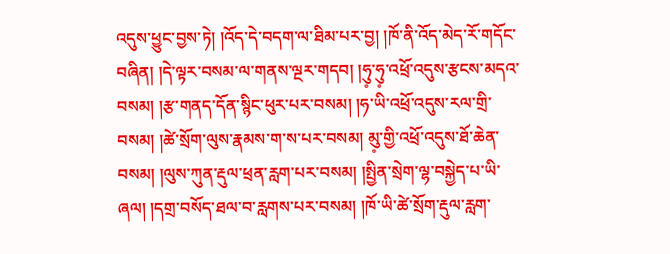འདུས་ཕྱུང་བྱས་ཏེ། །འོད་དེ་བདག་ལ་ཐིམ་པར་བྱ། །ཁོ་ནི་འོད་མེད་རོ་གདོང་བཞིན། །དེ་ལྟར་བསམ་ལ་གནས་ལྔར་གདབ། །ཧུ༷་ཧུ༷་འཕྲོ་འདུས་རྩངས་མདའ་བསམ། །རྩ་གནད་དོན་སྙིང་ཕུར་པར་བསམ། །ཧ་ཡི་འཕྲོ་འདུས་རལ་གྲི་བསམ། །ཚེ་སྲོག་ལུས་རྣམས་ག་ས་པར་བསམ། མུ༷་གྱི་འཕྲོ་འདུས་ཐོ་ཆེན་བསམ། །ལུས་ཀུན་རྡུལ་ཕྲན་རླག་པར་བསམ། །སྤྱིན་སྲེག་ལྷ་བསྐྱེད་པ་ཡི་ཞལ། །དགྲ་བསོད་ཐལ་བ་རླགས་པར་བསམ། །ཁོ་ཡི་ཚེ་སྲོག་རྡུལ་རླག་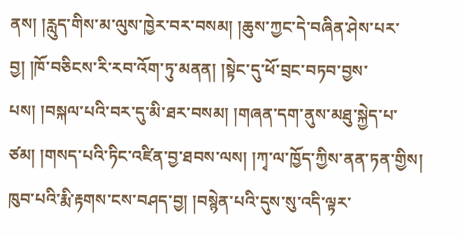ནས། །རླུད་གིས་མ་ལུས་ཁྱེར་བར་བསམ། །ཆུས་ཀྱང་དེ་བཞིན་ཤེས་པར་བྱ། །ཁོ་བཅིངས་རི་རབ་འོག་ཏུ་མནན། །སྟེང་དུ་ཕོ་བྲང་བཏབ་བྱས་པས། །བསྐལ་པའི་བར་དུ་མི་ཐར་བསམ། །གཞན་དག་ནུས་མཐུ་སྐྱེད་པ་ཙམ། །གསད་པའི་ཏིང་འཛིན་བྱ་ཐབས་ལས། །ཀྭ་ལ་ཁྱོད་ཀྱིས་ནན་ཏན་གྱིས། ཁུབ་པའི་རྨི་རྟགས་ངས་བཤད་བྱ། །བསྙེན་པའི་དུས་སུ་འདི་ལྟར་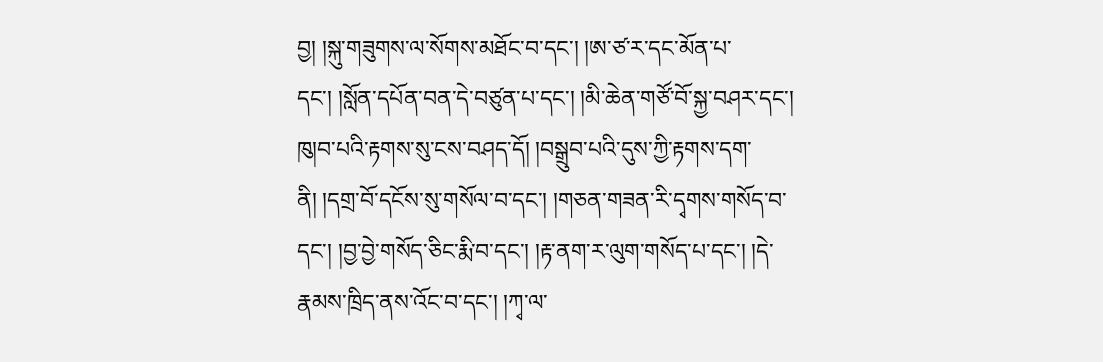བྱ། །སྐུ་གཟུགས་ལ་སོགས་མཐོང་བ་དང་། །ཨ་ཙ་ར་དང་མོན་པ་དང་། །སློན་དཔོན་བན་དེ་བཙུན་པ་དང་། །མི་ཆེན་གཙོ་བོ་སྐྱ་བཤར་དང་། ཁུ།བ་པའི་རྟགས་སུ་ངས་བཤད་དོ། །བསྒྲུབ་པའི་དུས་ཀྱི་རྟགས་དག་ནི། །དགྲ་བོ་དངོས་སུ་གསོལ་བ་དང་། །གཅན་གཟན་རི་དྭགས་གསོད་བ་དང་། །བྱ་བྱེ་གསོད་ཅིང་རྨི་བ་དང་། །རྟ་ནག་ར་ལུག་གསོད་པ་དང་། །དེ་རྣམས་ཁྲིད་ནས་འོང་བ་དང་། །ཀྭ་ལ་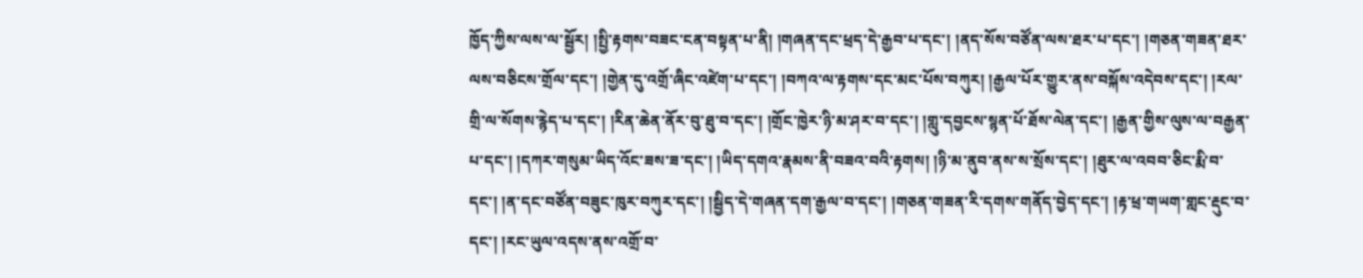ཁྱོད་ཀྱིས་ལས་ལ་སྦྱོར། །སྤྱི་རྟགས་བཟང་ངན་བསྟན་པ་ནི། །གཞན་དང་ཕྲད་དེ་རྒྱབ་པ་དང་། །ནད་སོས་བཙོན་ལས་ཐར་པ་དང་། །གཅན་གཟན་ཐར་ལས་བཅིངས་གྲོལ་དང་། །གྱེན་དུ་འགྲོ་ཞིང་འཛེག་པ་དང་། །བཀའ་ལ་རྟགས་དང་མང་པོས་བཀུར། །རྒྱལ་པོར་གྱུར་ནས་བསྐོས་འདེབས་དང་། །རལ་གྲི་ལ་སོགས་རྙེད་པ་དང་། །རིན་ཆེན་ནོར་བུ་ཐུ་བ་དང་། །གྲོང་ཁྱེར་ཉི་མ་ཤར་བ་དང་། །གླུ་དབྱངས་སྙན་པོ་ཐོས་ལེན་དང་། །རྒྱན་གྱིས་ལུས་ལ་བརྒྱན་པ་དང་། །དཀར་གསུམ་ཡིད་འོང་ཟས་ཟ་དང་། །ཡིད་དགའ་རྣམས་ནི་བཟའ་བའི་རྟགས། །ཉི་མ་ནུབ་ནས་ས་སྲོས་དང་། །ཐུར་ལ་འབབ་ཅིང་རྨི་བ་དང་། །ན་དང་བཙོན་བཟུང་ཁུར་བཀུར་དང་། །སྦྱིད་དེ་གཞན་དག་རྒྱལ་བ་དང་། །གཅན་གཟན་རི་དགས་གནོད་བྱེད་དང་། །རྟ་ཕྲ་གཡག་གླང་རྡུང་བ་དང་། །རང་ཡུལ་འདས་ནས་འགྲོ་བ་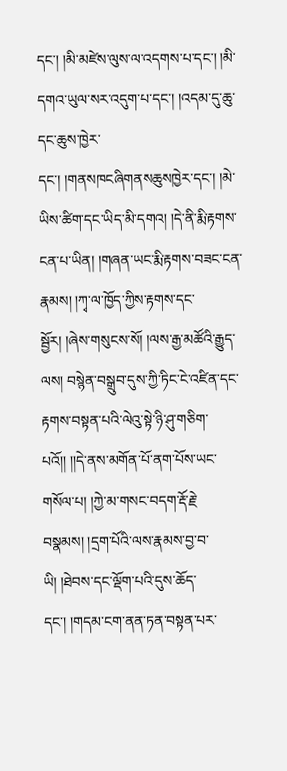དང་། །མི་མཛེས་ལུས་ལ་འདགས་པ་དང་། །མི་དགའ་ཡུལ་སར་འདུག་པ་དང་། །འདམ་དུ་ཆུ་དང་ཆུས་ཁྱེར་དང་། །གནསཁངཞིགནསཆུསཁྱེར་དང་། །མེ་ཡིས་ཚིག་དང་ཡིད་མི་དགའ། །དེ་ནི་རྨི་རྟགས་ངན་པ་ཡིན། །གཞན་ཡང་རྨི་རྟགས་བཟང་ངན་རྣམས། །ཀྭ་ལ་ཁྱོད་ཀྱིས་རྟགས་དང་སྦྱོར། །ཞེས་གསུངས་སོ། །ལས་རྒྱ་མཚོའི་རྒྱུད་ལས། བསྙེན་བསྒྲུབ་དུས་ཀྱི་ཏིང་ངེ་འཛིན་དང་རྟགས་བསྟན་པའི་ལེའུ་སྟེ་ཉི་ཤུ་གཅིག་པའོ།། །།དེ་ནས་མགོན་པོ་ནག་པོས་ཡང་གསོལ་པ། །ཀྱེ་མ་གསང་བདག་རྡོ་རྗེ་བསྣམས། །དྲག་པོའི་ལས་རྣམས་བྱ་བ་ཡི། །ཐེབས་དང་ལྡོག་པའི་དུས་ཆོད་དང་། །གདམ་ངག་ནན་ཏན་བསྟན་པར་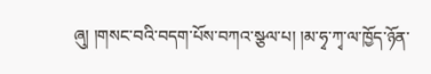ཞུ། །གསང་བའི་བདག་པོས་བཀའ་སྩལ་པ། །མ་ཧྭ་ཀྭ་ལ་ཁྱོད་ཉོན་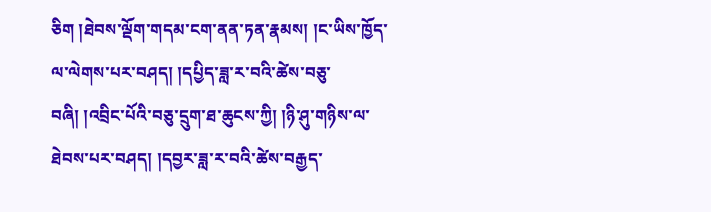ཅིག །ཐེབས་ལྡོག་གདམ་ངག་ནན་ཏན་རྣམས། །ང་ཡིས་ཁྱོད་ལ་ལེགས་པར་བཤད། །དཔྱིད་ཟླ་ར་བའི་ཚེས་བཅུ་བཞི། །འབྲིང་པོའི་བཅུ་དྲུག་ཐ་ཆུངས་ཀྱི། །ཉི་ཤུ་གཉིས་ལ་ཐེབས་པར་བཤད། །དབྱར་ཟླ་ར་བའི་ཚེས་བརྒྱད་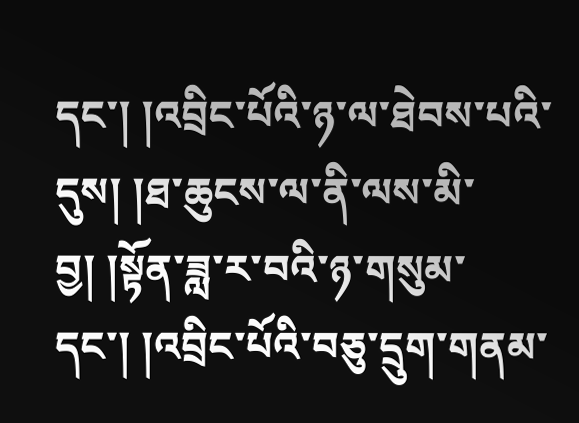དང་། །འབྲིང་པོའི་ཉ་ལ་ཐེབས་པའི་དུས། །ཐ་ཆུངས་ལ་ནི་ལས་མི་བྱ། །སྟོན་ཟླ་ར་བའི་ཉ་གསུམ་དང་། །འབྲིང་པོའི་བཅུ་དྲུག་གནམ་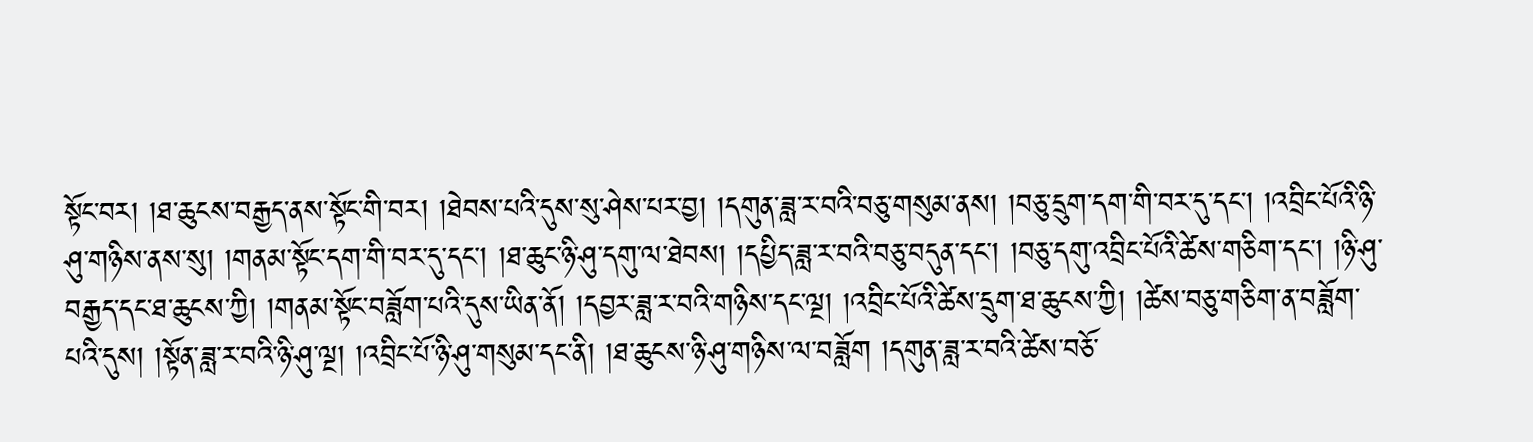སྟོང་བར། །ཐ་ཆུངས་བརྒྱད་ནས་སྟོང་གི་བར། །ཐེབས་པའི་དུས་སུ་ཤེས་པར་བྱ། །དགུན་ཟླ་ར་བའི་བཅུ་གསུམ་ནས། །བཅུ་དྲུག་དག་གི་བར་དུ་དང་། །འབྲིང་པོའི་ཉི་ཤུ་གཉིས་ནས་སུ། །གནམ་སྟོང་དག་གི་བར་དུ་དང་། །ཐ་ཆུང་ཉི་ཤུ་དགུ་ལ་ཐེབས། །དཔྱིད་ཟླ་ར་བའི་བཅུ་བདུན་དང་། །བཅུ་དགུ་འབྲིང་པོའི་ཚེས་གཅིག་དང་། །ཉི་ཤུ་བརྒྱད་དང་ཐ་ཆུངས་ཀྱི། །གནམ་སྟོང་བཟློག་པའི་དུས་ཡིན་ནོ། །དབྱར་ཟླ་ར་བའི་གཉིས་དང་ལྔ། །འབྲིང་པོའི་ཚེས་དྲུག་ཐ་ཆུངས་ཀྱི། །ཚེས་བཅུ་གཅིག་ན་བཟློག་པའི་དུས། །སྟོན་ཟླ་ར་བའི་ཉི་ཤུ་ལྔ། །འབྲིང་པོ་ཉི་ཤུ་གསུམ་དང་ནི། །ཐ་ཆུངས་ཉི་ཤུ་གཉིས་ལ་བཟློག །དགུན་ཟླ་ར་བའི་ཚེས་བཅོ་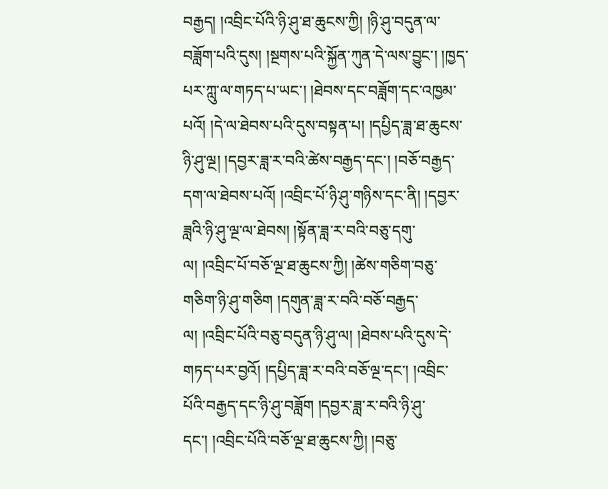བརྒྱད། །འབྲིང་པོའི་ཉི་ཤུ་ཐ་ཆུངས་ཀྱི། །ཉི་ཤུ་བདུན་ལ་བཟློག་པའི་དུས། །སྔགས་པའི་སྐྱོན་ཀུན་དེ་ལས་བྱུང་། །ཁྱད་པར་ཀླུ་ལ་གཏད་པ་ཡང་། །ཐེབས་དང་བཟློག་དང་འཁྱམ་པའོ། །དེ་ལ་ཐེབས་པའི་དུས་བསྟན་པ། །དཔྱིད་ཟླ་ཐ་ཆུངས་ཉི་ཤུ་ལྔ། །དབྱར་ཟླ་ར་བའི་ཚེས་བརྒྱད་དང་། །བཅོ་བརྒྱད་དག་ལ་ཐེབས་པའོ། །འབྲིང་པོ་ཉི་ཤུ་གཉིས་དང་ནི། །དབྱར་ཟླའི་ཉི་ཤུ་ལྔ་ལ་ཐེབས། །སྟོན་ཟླ་ར་བའི་བཅུ་དགུ་ལ། །འབྲིང་པོ་བཅོ་ལྔ་ཐ་ཆུངས་ཀྱི། །ཚེས་གཅིག་བཅུ་གཅིག་ཉི་ཤུ་གཅིག །དགུན་ཟླ་ར་བའི་བཅོ་བརྒྱད་ལ། །འབྲིང་པོའི་བཅུ་བདུན་ཉི་ཤུ་ལ། །ཐེབས་པའི་དུས་དེ་གཏད་པར་བྱའོ། །དཔྱིད་ཟླ་ར་བའི་བཅོ་ལྔ་དང་། །འབྲིང་པོའི་བརྒྱད་དང་ཉི་ཤུ་བཟློག །དབྱར་ཟླ་ར་བའི་ཉི་ཤུ་དང་། །འབྲིང་པོའི་བཅོ་ལྔ་ཐ་ཆུངས་ཀྱི། །བཅུ་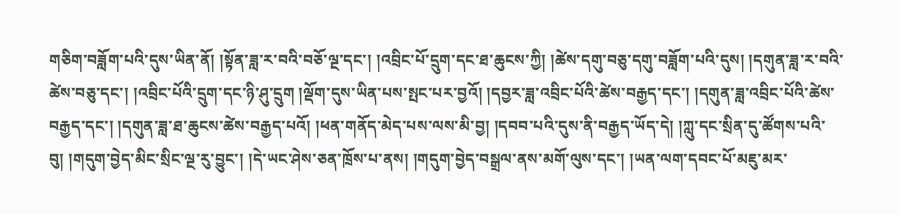གཅིག་བཟློག་པའི་དུས་ཡིན་ནོ། །སྟོན་ཟླ་ར་བའི་བཅོ་ལྔ་དང་། །འབྲིང་པོ་དྲུག་དང་ཐ་ཆུངས་ཀྱི། །ཚེས་དགུ་བཅུ་དགུ་བཟློག་པའི་དུས། །དགུན་ཟླ་ར་བའི་ཚེས་བཅུ་དང་། །འབྲིང་པོའི་དྲུག་དང་ཉི་ཤུ་དྲུག །ལྡོག་དུས་ཡིན་པས་སྤང་པར་བྱའོ། །དབྱར་ཟླ་འབྲིང་པོའི་ཚེས་བརྒྱད་དང་། །དགུན་ཟླ་འབྲིང་པོའི་ཚེས་བརྒྱད་དང་། །དགུན་ཟླ་ཐ་ཆུངས་ཚེས་བརྒྱད་པའོ། །ཕན་གནོད་མེད་པས་ལས་མི་བྱ། །དབབ་པའི་དུས་ནི་བརྒྱད་ཡོད་དེ། །ཀླུ་དང་སྲིན་དུ་ཚོགས་པའི་བུ། །གདུག་བྱེད་མིང་སྲིང་ལྔ་རུ་བྱུང་། །དེ་ཡང་ཤེས་ཅན་ཁྲོས་པ་ནས། །གདུག་བྱེད་བསྒྲལ་ནས་མགོ་ལུས་དང་། །ཡན་ལག་དབང་པོ་མཇུ་མར་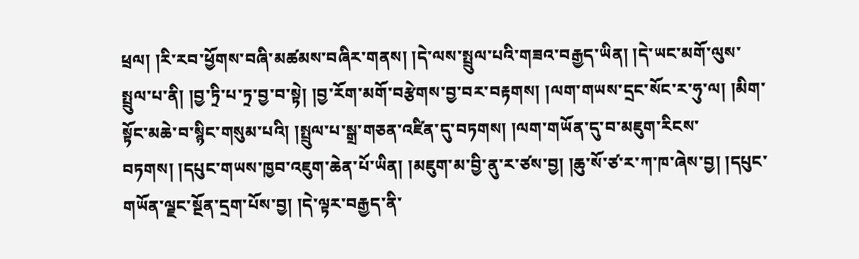ཕྲལ། །རི་རབ་ཕྱོགས་བཞི་མཚམས་བཞིར་གནས། །དེ་ལས་སྤྲུལ་པའི་གཟའ་བརྒྱད་ཡིན། །དེ་ཡང་མགོ་ལུས་སྤྲུལ་པ་ནི། །བྱ་ཏྲི་པ་ཏྲ་བྱ་བ་སྟེ། །བྱ་རོག་མགོ་བརྩེགས་བྱ་བར་བརྟགས། །ལག་གཡས་དྲང་སོང་ར་ཧུ་ལ། །མིག་སྟོང་མཆེ་བ་སྙིང་གསུམ་པའི། །སྤྲུལ་པ་སྒྲ་གཅན་འཛིན་དུ་བཏགས། །ལག་གཡོན་དུ་བ་མཇུག་རིངས་བཏགས། །དཔུང་གཡས་ཁྱབ་འཇུག་ཆེན་པོ་ཡིན། །མཇུག་མ་བྱི་ནུ་ར་ཙས་བྱ། །ཆུ་སོ་ཙ་ར་ཀ་ཁ་ཞེས་བྱ། །དཔུང་གཡོན་ལྗང་སྔོན་དྲག་པོས་བྱ། །དེ་ལྟར་བརྒྱད་ནི་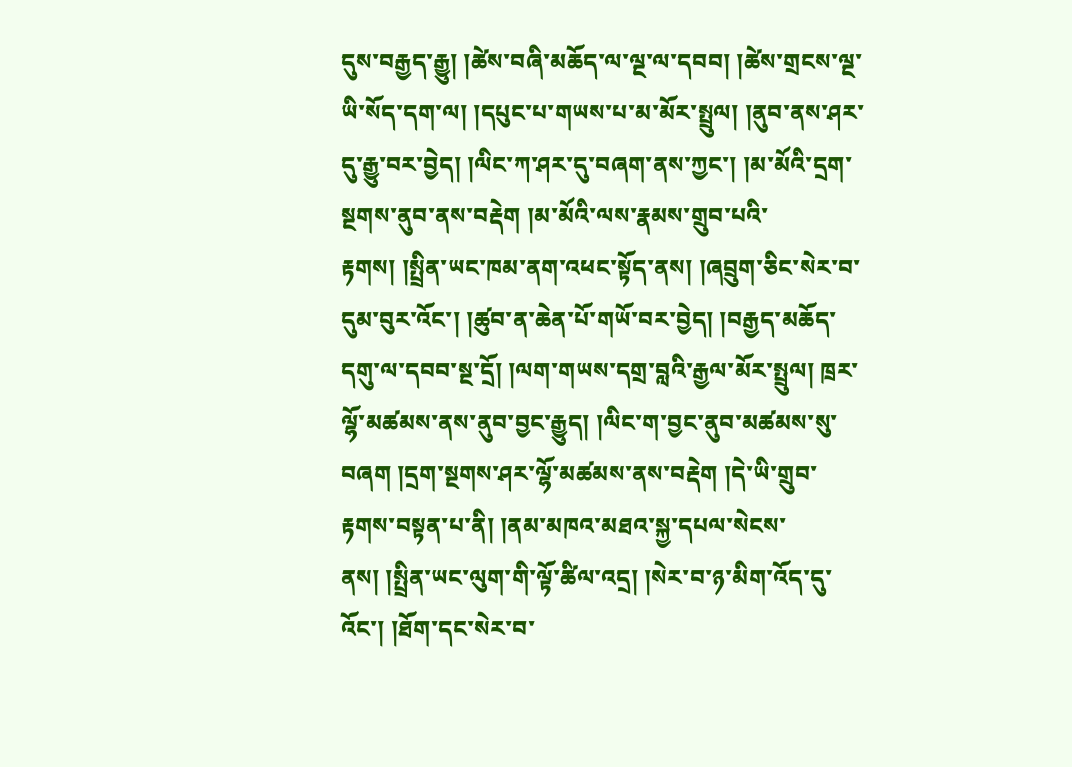དུས་བརྒྱད་རྒྱུ། །ཚེས་བཞི་མཆོད་ལ་ལྔ་ལ་དབབ། །ཚེས་གྲངས་ལྔ་ཡི་སོད་དག་ལ། །དཔུང་པ་གཡས་པ་མ་མོར་སྤྲུལ། །ནུབ་ནས་ཤར་དུ་རྒྱུ་བར་བྱེད། །ལིང་ཀ་ཤར་དུ་བཞག་ནས་ཀྱང་། །མ་མོའི་དྲག་སྔགས་ནུབ་ནས་བརྡེག །མ་མོའི་ལས་རྣམས་གྲུབ་པའི་རྟགས། །སྤྲིན་ཡང་ཁམ་ནག་འཕང་སྟོད་ནས། །ཞབྲུག་ཅིང་སེར་བ་དུམ་བུར་འོང་། །ཚུབ་ན་ཆེན་པོ་གཡོ་བར་བྱེད། །བརྒྱད་མཆོད་དགུ་ལ་དབབ་སྔ་དྲོ། །ལག་གཡས་དགྲ་བླའི་རྒྱལ་མོར་སྤྲུལ། ཁྲར་ལྷོ་མཚམས་ནས་ནུབ་བྱང་རྒྱུད། །ལིང་ག་བྱང་ནུབ་མཚམས་སུ་བཞག །དྲག་སྔགས་ཤར་ལྷོ་མཚམས་ནས་བརྡེག །དེ་ཡི་གྲུབ་རྟགས་བསྟན་པ་ནི། །ནམ་མཁའ་མཐའ་སྐྱ་དཔལ་སེངས་ནས། །སྤྲིན་ཡང་ལུག་གི་ལྟོ་ཚིལ་འདྲ། །སེར་བ་ཉ་མིག་འོད་དུ་འོང་། །ཐོག་དང་སེར་བ་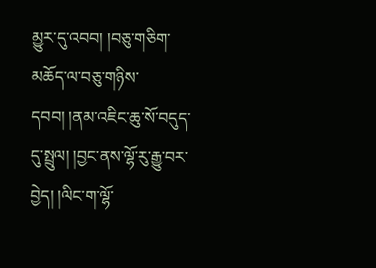མྱུར་དུ་འབབ། །བཅུ་གཅིག་མཆོད་ལ་བཅུ་གཉིས་དབབ། །ནམ་འཇིང་ཆུ་སོ་བདུད་དུ་སྤྲུལ། །བྱང་ནས་ལྷོ་རུ་རྒྱུ་བར་བྱེད། །ལིང་ག་ལྷོ་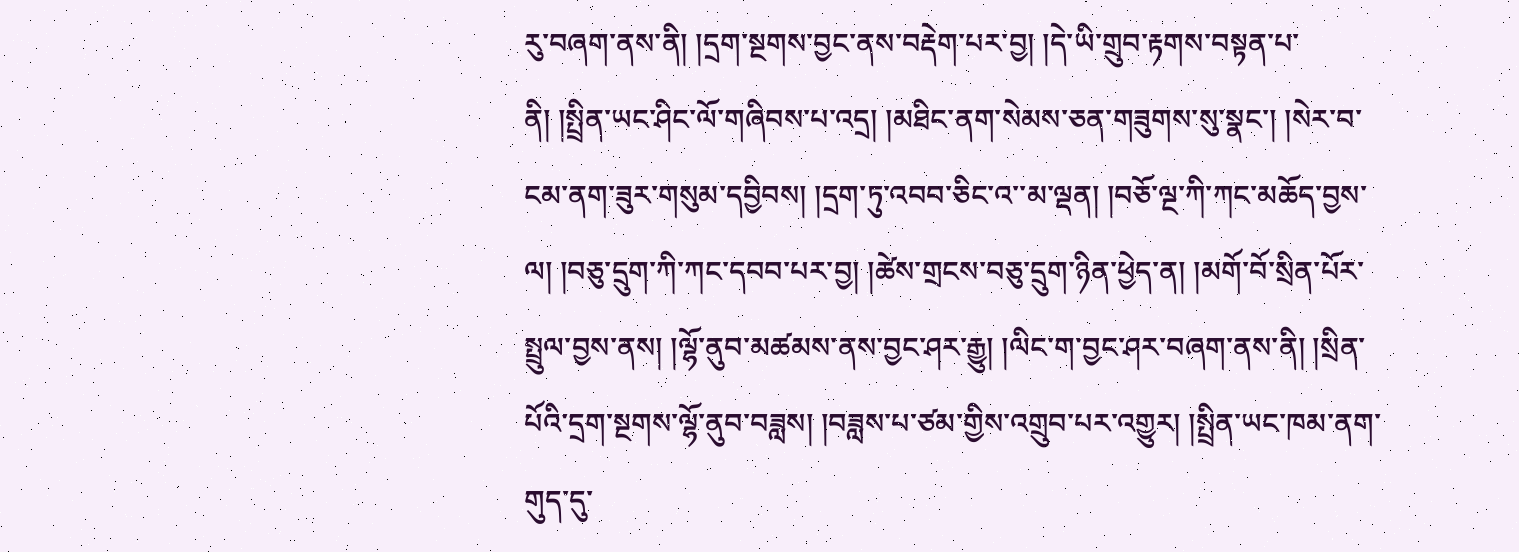རུ་བཞག་ནས་ནི། །དྲག་སྔགས་བྱང་ནས་བརྡེག་པར་བྱ། །དེ་ཡི་གྲུབ་རྟགས་བསྟན་པ་ནི། །སྤྲིན་ཡང་ཤིང་ལོ་གཞིབས་པ་འདྲ། །མཐིང་ནག་སེམས་ཅན་གཟུགས་སུ་སྣང་། །སེར་བ་ངམ་ནག་ཟུར་གསུམ་དབྱིབས། །དྲག་ཏུ་འབབ་ཅིང་འ་་མ་ལྡན། །བཅོ་ལྔ་ཀི་ཀང་མཆོད་བྱས་ལ། །བཅུ་དྲུག་ཀི་ཀང་དབབ་པར་བྱ། །ཚེས་གྲངས་བཅུ་དྲུག་ཉིན་ཕྱེད་ན། །མགོ་བོ་སྲིན་པོར་སྤྲུལ་བྱས་ནས། །ལྷོ་ནུབ་མཚམས་ནས་བྱང་ཤར་རྒྱུ། །ལིང་ག་བྱང་ཤར་བཞག་ནས་ནི། །སྲིན་པོའི་དྲག་སྔགས་ལྷོ་ནུབ་བཟླས། །བཟླས་པ་ཙམ་གྱིས་འགྲུབ་པར་འགྱུར། །སྤྲིན་ཡང་ཁམ་ནག་གུད་དུ་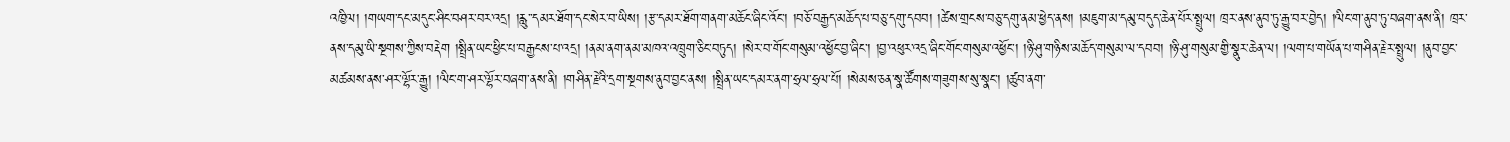འཁྱིལ། །གཡག་དང་མདུང་ཤིང་བཤར་བར་འདྲ། །རླུ་་དམར་ཐོག་དང་སེར་བ་ཡིས། །རྩ་དམར་ཐོག་གནག་མཆོང་ཞིང་འོང་། །བཅོ་བརྒྱད་མཆོད་པ་བཅུ་དགུ་དབབ། །ཚེས་གྲངས་བཅུ་དགུ་ནམ་ཕྱེད་ནས། །མཇུག་མ་དམུ་བདུད་ཆེན་པོར་སྤྲུལ། ཁྲར་ནས་ནུབ་ཏུ་རྒྱུ་བར་བྱེད། །ལིང་ག་ནུབ་ཏུ་བཞག་ནས་ནི། ཁྲར་ནས་དམུ་ཡི་སྔགས་ཀྱིས་བརྡེག །སྤྲིན་ཡང་ཕྱིང་པ་བརྒྱངས་པ་འདྲ། །ནམ་ནག་ནམ་མཁའ་འཁྲུག་ཅིང་བཏུད། །སེར་བ་གོང་གསུམ་འཕྱོང་བྱ་ཞིང་། །བྱ་འཕུར་འདྲ་ཞིང་གོང་གསུམ་འཕྱོང་། །ཉི་ཤུ་གཉིས་མཆོད་གསུམ་ལ་དབབ། །ཉི་ཤུ་གསུམ་གྱི་སྣུར་ཆེན་ལ། །ལག་པ་གཡོན་པ་གཤིན་རྗེར་སྤྲུལ། །ནུབ་བྱང་མཚམས་ནས་ཤར་ལྷོར་རྒྱུ། །ལིང་ག་ཤར་ལྷོར་བཞག་ནས་ནི། །གཤིན་རྗེའི་དྲག་སྔགས་ནུབ་བྱང་ནས། །སྤྲིན་ཡང་དམར་ནག་ཧྲལ་ཧྲལ་པོ། །སེམས་ཅན་སྣ་ཚོགས་གཟུགས་སུ་སྣང་། །ཚུབ་ནག་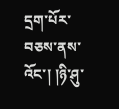དྲག་པོར་བཅས་ནས་འོང་། །ཉི་ཤུ་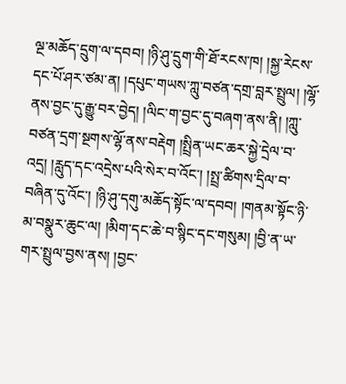ལྔ་མཆོད་དྲུག་ལ་དབབ། །ཉི་ཤུ་དྲུག་གི་ཐོ་རངས་ཁ། །སྐྱ་རེངས་དང་པོ་ཤར་ཙམ་ན། །དཔུང་གཡས་ཀླུ་བཙན་དགྲ་བླར་སྤྲུལ། །ལྷོ་ནས་བྱང་དུ་རྒྱུ་བར་བྱེད། །ལིང་ག་བྱང་དུ་བཞག་ནས་ནི། །ཀླུ་བཙན་དྲག་སྔགས་ལྷོ་ནས་བརྡེག །སྤྲིན་ཡང་ཆར་སྐྱེ་དྲེལ་བ་འདྲ། །རླུད་དང་འདྲེས་པའི་སེར་བ་འོང་། །སྤྲ་ཚིགས་དྲིལ་བ་བཞིན་དུ་འོང་། །ཉི་ཤུ་དགུ་མཆོད་སྟོང་ལ་དབབ། །གནམ་སྟོང་ཉི་མ་བསྣུར་ཆུང་ལ། །མིག་དང་ཆེ་བ་སྙིང་དང་གསུམ། །བྱི་ན་ཡ་གར་སྤྲུལ་བྱས་ནས། །བྱང་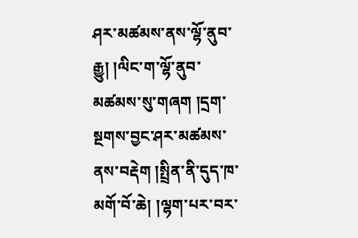ཤར་མཚམས་ནས་ལྷོ་ནུབ་རྒྱུ། །ལིང་ག་ལྷོ་ནུབ་མཚམས་སུ་གཞག །དྲག་སྔགས་བྱང་ཤར་མཚམས་ནས་བརྡེག །སྤྲིན་ནི་དུད་ཁ་མགོ་བོ་ཆེ། །ལྷག་པར་བར་